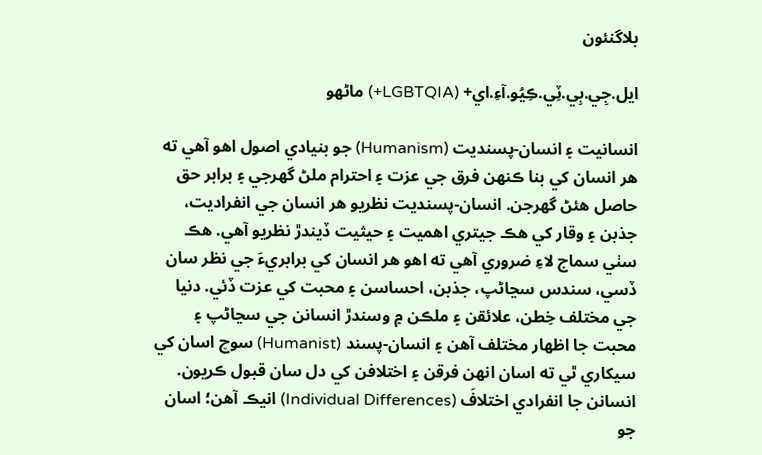بلاگنئون

ايل.جِي.بِي.ٽِي.ڪِيُو.آءِ.اي+ (LGBTQIA+) ماڻهو

انسانيت ۽ انسان-پسنديت (Humanism) جو بنيادي اصول اهو آهي ته هر انسان کي بنا ڪنهن فرق جي عزت ۽ احترام ملڻ گهرجي ۽ برابر حق حاصل هئڻ گهرجن. انسان-پسنديت نظريو هر انسان جي انفراديت، جذبن ۽ وقار کي هڪ جيتري اهميت ۽ حيثيت ڏيندڙ نظريو آهي. هڪ سٺي سماج لاءِ ضروري آهي ته اهو هر انسان کي برابريءَ جي نظر سان ڏسي، سندس سڃاڻپ، جذبن، احساسن ۽ محبت کي عزت ڏئي. دنيا جي مختلف خِطن، علائقن ۽ ملڪن ۾ وسندڙ انسانن جي سڃاڻپ ۽ محبت جا اظهار مختلف آهن ۽ انسان-پسند (Humanist) سوچ اسان کي سيکاري ٿي ته اسان انهن فرقن ۽ اختلافن کي دل سان قبول ڪريون. انسانن جا انفرادي اختلافَ (Individual Differences) انيڪ آهن؛ اسان جو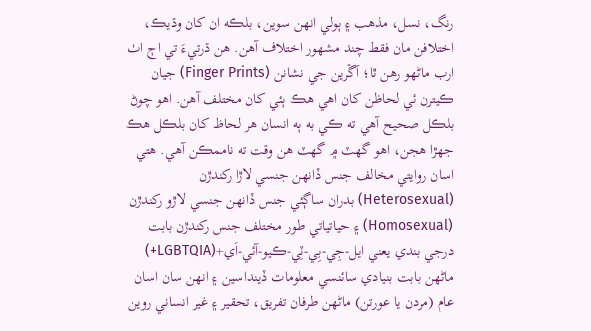رنگ، نسل، مذهب ۽ ٻولي انهن سوين، بلڪه ان کان وڌيڪ، اختلافن مان فقط چند مشهور اختلاف آهن. هن ڌرتيءَ تي اڄ اٺ ارب ماڻهو رهن ٿا؛ آڱرين جي نشانن (Finger Prints) جيان ڪيترن ئي لحاظن کان اهي هڪ ٻئي کان مختلف آهن. اهو چوڻ بلڪل صحيح آهي ته ڪي به ٻه انسان هر لحاظ کان بلڪل هڪ جهڙا هجن، اهو گهٽ ۾ گهٽ هن وقت ته ناممڪن آهي. هتي اسان روايتي مخالف جنس ڏانهن جنسي لاڙا رکندڙن (Heterosexual) بدران ساڳئي جنس ڏانهن جنسي لاڙو رکندڙن (Homosexual) ۽ حياتياتي طور مختلف جنس رکندڙن بابت درجي بندي يعني ايل-جِي-بِي-ٽِي-ڪيو-آئي-اَي+(LGBTQIA+) ماڻهن بابت بنيادي سائنسي معلومات ڏينداسين ۽ انهن سان اسان عام (مردن يا عورتن) ماڻهن طرفان تفريق، تحقير ۽ غير انساني روين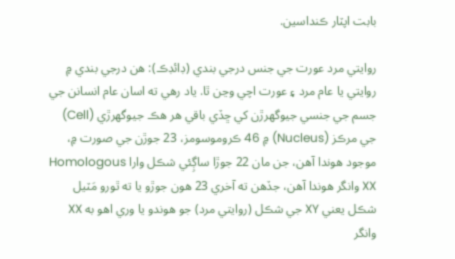بابت اپٽار ڪنداسين.

روايتي مرد عورت جي جنس درجي بندي (ڊائڊڪ): هن درجي بندي ۾ روايتي يا عام مرد ۽ عورت اچي وڃن ٿا. ياد رهي ته اسان عام انسانن جي جسم جي جنسي جيوگهرڙن کي ڇڏي باقي هر هڪ جيوگهرڙي (Cell) جي مرڪز (Nucleus) ۾ 46 ڪروموسومز، 23 جوڙن جي صورت ۾، موجود هوندا آهن، جن مان 22 جوڙا ساڳِئي شڪل وارا Homologous XX وانگر هوندا آهن، جڏهن ته آخري 23 هون جوڙو يا ته ٿورو مَٽيل شڪل يعني XY جي شڪل (روايتي مرد) جو هوندو يا وري اهو به XX وانگر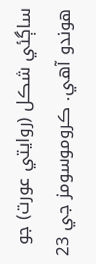ساڳئي شڪل (روايتي عورت) جو هوندو آهي. ڪروموسومز جي 23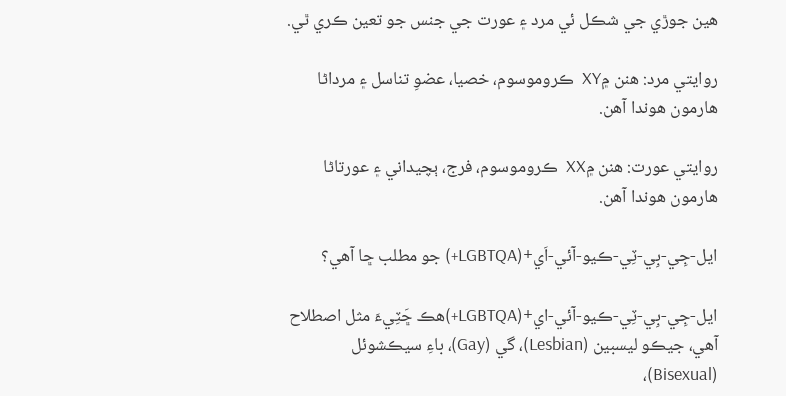هين جوڙي جي شڪل ئي مرد ۽ عورت جي جنس جو تعين ڪري ٿي.

روايتي مرد: هنن ۾XY  ڪروموسوم، خصيا، عضوِ تناسل ۽ مرداڻا هارمون هوندا آهن.

روايتي عورت: هنن ۾XX  ڪروموسوم، فرج، ٻچيداني ۽ عورتاڻا هارمون هوندا آهن.

ايل-جِي-بِي-ٽِي-ڪيو-آئي-اَي+(LGBTQA+) جو مطلب ڇا آهي؟

ايل-جِي-بِي-ٽِي-ڪيو-آئي-اي+(LGBTQA+)هڪ ڇَٽِيءَ مثل اصطلاح آهي، جيڪو ليسبين (Lesbian)، گي (Gay)، باءِ سيڪشوئل (Bisexual)،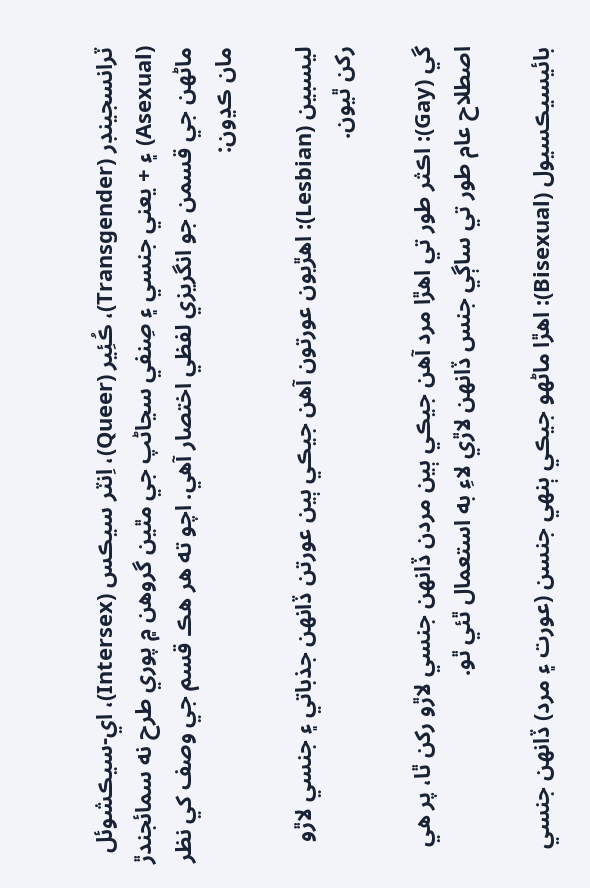ٽرانسجينڊر (Transgender)، ڪُئِير (Queer)، اِنٽر سيڪس (Intersex)، اي-سيڪشوئل (Asexual) ۽ + يعني جنسي ۽ صِنفي سڃاڻپ جي مٿين گروهن ۾ پوري طرح نه سمائجندڙ ماڻهن جي قسمن جو انگريزي لفظي اختصار آهي. اچو ته هر هڪ قسم جي وصف کي نظر مان ڪڍون:

ليسبين (Lesbian): اهڙيون عورتون آهن جيڪي ٻين عورتن ڏانهن جذباتي ۽ جنسي لاڙو رکن ٿيون.

گي (Gay): اڪثر طور تي اهڙا مرد آهن جيڪي ٻين مردن ڏانهن جنسي لاڙو رکن ٿا، پر هي اصطلاح عام طور تي ساڳي جنس ڏانهن لاڙي لاءِ به استعمال ٿئي ٿو.

بائيسيڪسيول (Bisexual): اهڙا ماڻهو جيڪي ٻنهي جنسن (عورت ۽ مرد) ڏانهن جنسي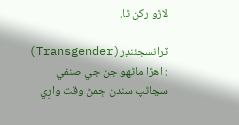لاڙو رکن ٿا.

ٽرانسجئنڊر(Transgender) : اهڙا ماڻهو جن جي صنفي سڃاڻپ سندن ڄمڻ وقت وارِي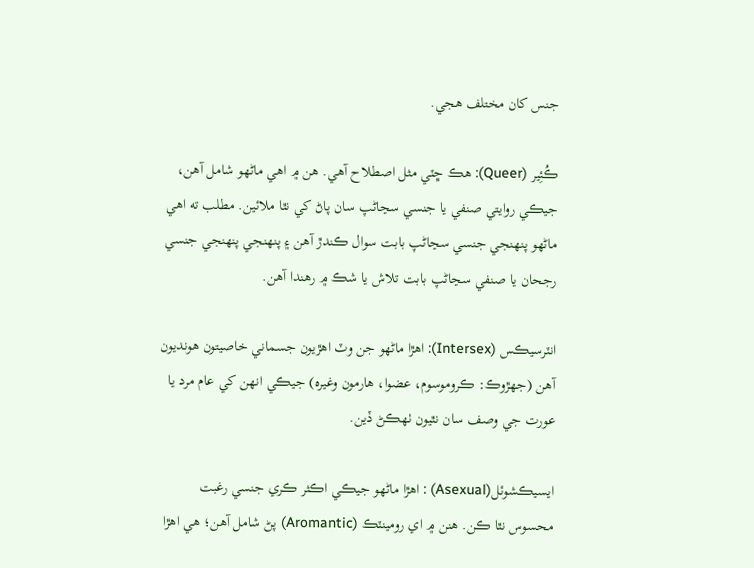جنس کان مختلف هجي.

ڪُئِير (Queer): هڪ ڇٽي مثل اصطلاح آهي. هن ۾ اهي ماڻهو شامل آهن، جيڪي روايتي صنفي يا جنسي سڃاڻپ سان پاڻ کي نٿا ملائين. مطلب ته اهي ماڻهو پنهنجي جنسي سڃاڻپ بابت سوال ڪندڙ آهن ۽ پنهنجي پنهنجي جنسي رجحان يا صنفي سڃاڻپ بابت تلاش يا شڪ ۾ رهندا آهن.

انٽرسيڪس (Intersex): اهڙا ماڻهو جن وٽ اهڙيون جسماني خاصيتون هونديون آهن (جهڙوڪ: ڪروموسوم، عضوا، هارمون وغيره) جيڪي انهن کي عام مرد يا عورت جي وصف سان نٿيون ٺهڪڻ ڏين.

ايسيڪشوئل(Asexual) : اهڙا ماڻهو جيڪي اڪثر ڪري جنسي رغبت محسوس نٿا ڪن. هنن ۾ اي رومينٽڪ (Aromantic) پڻ شامل آهن؛ هي اهڙا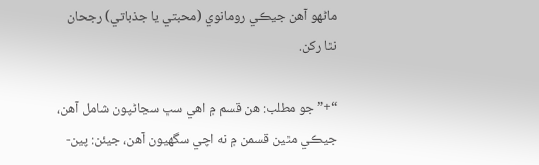ماڻهو آهن جيڪي رومانوي (محبتي يا جذباتي) رجحان نٿا رکن.

“+” جو مطلب: هن قسم ۾ اهي سڀ سڃاڻپون شامل آهن، جيڪي مٿين قسمن ۾ نه اچي سگهيون آهن، جيئن: پين-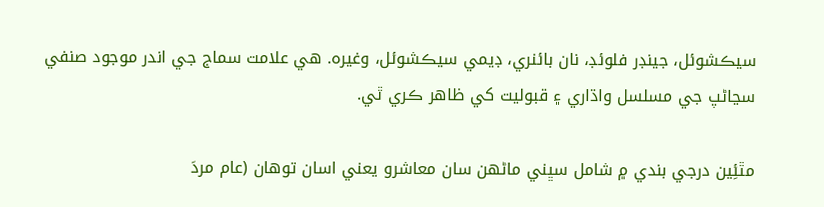سيڪشوئل، جينڊر فلوئڊ، نان بائنري، ڊيمي سيڪشوئل، وغيره. هي علامت سماج جي اندر موجود صنفي سڃاڻپ جي مسلسل واڌاري ۽ قبوليت کي ظاهر ڪري ٿي.

مٿئِين درجي بندي ۾ شامل سڀني ماڻهن سان معاشرو يعني اسان توهان (عام مردَ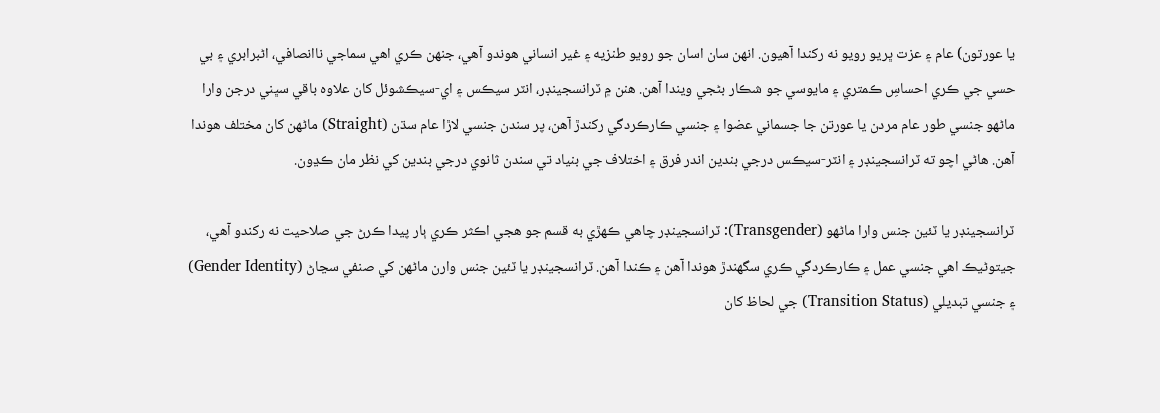يا عورتون) عام ۽ عزت ڀريو رويو نه رکندا آهيون. انهن سان اسان جو رويو طنزيه ۽ غير انساني هوندو آهي، جنهن ڪري اهي سماجي ناانصافي، اڻبرابري ۽ بي حسي جي ڪري احساسِ ڪمتري ۽ مايوسي جو شڪار بڻجي ويندا آهن. هنن ۾ ٽرانسجينڊر، انٽر سيڪس ۽ اي-سيڪشوئل کان علاوه باقي سڀني درجن وارا ماڻهو جنسي طور عام مردن يا عورتن جا جسماني عضوا ۽ جنسي ڪارڪردگي رکندڙ آهن، پر سندن جنسي لاڙا عام سڌن (Straight) ماڻهن کان مختلف هوندا آهن. هاڻي اچو ته ٽرانسجينڊر ۽ انٽر-سيڪس درجي بندين اندر فرق ۽ اختلاف جي بنياد تي سندن ثانوي درجي بندين کي نظر مان ڪڍون.

ٽرانسجينڊر يا ٽئين جنس وارا ماڻهو (Transgender): ٽرانسجينڊر چاهي ڪهڙي به قسم جو هجي اڪثر ڪري ٻار پيدا ڪرڻ جي صلاحيت نه رکندو آهي، جيتوڻيڪ اهي جنسي عمل ۽ ڪارڪردگي ڪري سگهندڙ هوندا آهن ۽ ڪندا آهن. ٽرانسجينڊر يا ٽئين جنس وارن ماڻهن کي صنفي سڃاڻ (Gender Identity) ۽ جنسي تبديلي (Transition Status) جي لحاظ کان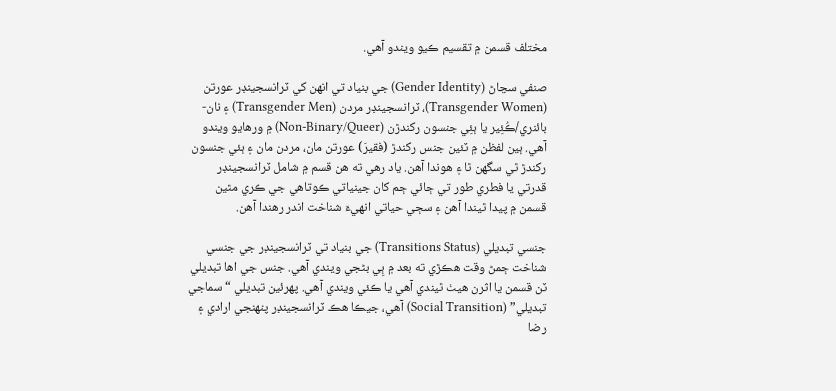مختلف قسمن ۾ تقسيم ڪيو ويندو آهي.

صنفي سڃاڻ (Gender Identity) جي بنياد تي انهن کي ٽرانسجينڊر عورتن (Transgender Women)، ٽرانسجينڊر مردن (Transgender Men) ۽ نان-بائنري/ڪُئِير يا ٻئِي جنسون رکندڙن (Non-Binary/Queer) ۾ ورهايو ويندو آهي. ٻين لفظن ۾ ٽئين جنس رکندڙ (فقيرَ) عورتن مان، مردن مان ۽ ٻئي جنسون رکندڙ ٿي سگهن ٿا ۽ هوندا آهن. ياد رهي ته هن قسم ۾ شامل ٽرانسجينڊر قدرتي يا فطري طور تي ڄائي ڄم کان جينياتي ڪوتاھي جي ڪري مٿين قسمن ۾ پيدا ٿيندا آهن ۽ سڄي حياتي انهيءَ شناخت اندر رهندا آهن.

جنسي تبديلي (Transitions Status) جي بنياد تي ٽرانسجينڊر جي جنسي شناخت ڄمڻ وقت هڪڙي ته بعد ۾ ٻِي بڻجي ويندي آهي. جنس جي اها تبديلي ٽن قسمن يا اثرن هيٺ ٿيندي آهي يا ڪئي ويندي آهي. پهرئين تبديلي “سماجي تبديلي” (Social Transition) آهي، جيڪا هڪ ٽرانسجينڊر پنهنجي ارادي ۽ رضا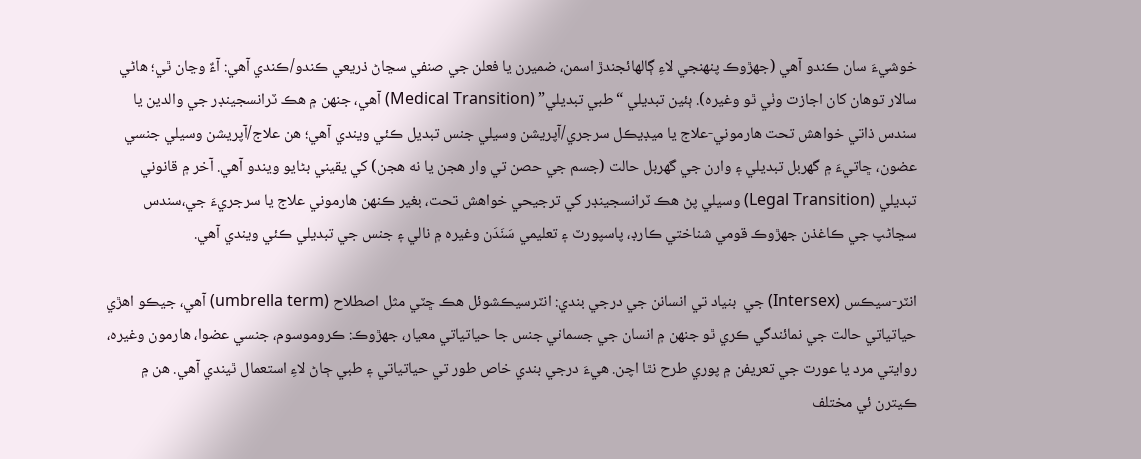خوشيءَ سان ڪندو آهي (جهڙوڪ پنهنجي لاءِ ڳالهائجندڙ اسمن، ضميرن يا فعلن جي صنفي سڃاڻ ذريعي ڪندو/ڪندي آهي: آءٌ وڃان ٿي؛ هاڻي سالار توهان کان اجازت وٺي ٿو وغيره). ٻئين تبديلي “طبي تبديلي” (Medical Transition) آهي، جنهن ۾ هڪ ٽرانسجينڊر جي والدين يا سندس ذاتي خواهش تحت هارموني-علاج يا ميڊيڪل سرجري/آپريشن وسيلي جنس تبديل ڪئي ويندي آهي؛ هن علاج/آپريشن وسيلي جنسي عضون، ڇاتيءَ ۾ گهربل تبديلي ۽ وارن جي گهربل حالت (جسم جي حصن تي وار هجن يا نه هجن) کي يقيني بڻايو ويندو آهي. آخر ۾ قانوني تبديلي (Legal Transition) وسيلي پڻ هڪ ٽرانسجينڊر کي ترجيحي خواهش تحت، بغير ڪنهن هارموني علاج يا سرجريءَ جي،سندس سڃاڻپ جي ڪاغذن جهڙوڪ قومي شناختي ڪارڊ، پاسپورٽ ۽ تعليمي سَنَدَن وغيره ۾ نالي ۽ جنس جي تبديلي ڪئي ويندي آهي.

انٽر-سيڪس (Intersex) جي  بنياد تي انسانن جي درجي بندي: انٽرسيڪشوئل هڪ ڇٽي مثل اصطلاح (umbrella term) آهي، جيڪو اهڙي حياتياتي حالت جي نمائندگي ڪري ٿو جنهن ۾ انسان جي جسماني جنس جا حياتياتي معيار، جهڙوڪ: ڪروموسوم، جنسي عضوا، هارمون وغيره، روايتي مرد يا عورت جي تعريفن ۾ پوري طرح نٿا اچن. هيءَ درجي بندي خاص طور تي حياتياتي ۽ طبي ڄاڻ لاءِ استعمال ٿيندي آهي. هن ۾ ڪيترن ئي مختلف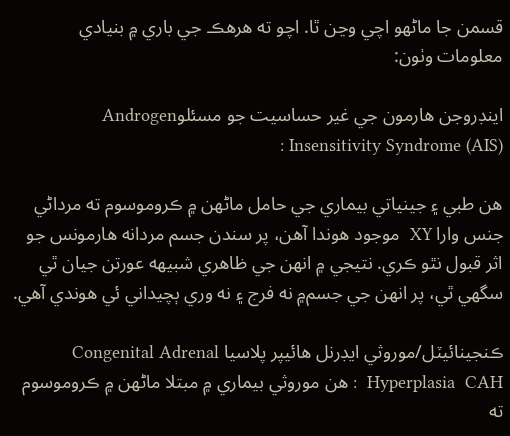قسمن جا ماڻهو اچي وڃن ٿا. اچو ته هرهڪ جي باري ۾ بنيادي معلومات وٺون:

اينڊروجن هارمون جي غير حساسيت جو مسئلوAndrogen Insensitivity Syndrome (AIS) :

هن طبي ۽ جينياتي بيماري جي حامل ماڻهن ۾ ڪروموسوم ته مرداڻي جنس وارا XY  موجود هوندا آهن، پر سندن جسم مردانه هارمونس جو اثر قبول نٿو ڪري. نتيجي ۾ انهن جي ظاهري شبيهه عورتن جيان ٿي سگهي ٿي، پر انهن جي جسم۾ نه فرج ۽ نه وري ٻچيداني ئي هوندي آهي.

ڪنجينائيٽل/موروثي ايڊرنل هائيپر پلاسيا Congenital Adrenal Hyperplasia  CAH  : هن موروثي بيماري ۾ مبتلا ماڻهن ۾ ڪروموسوم ته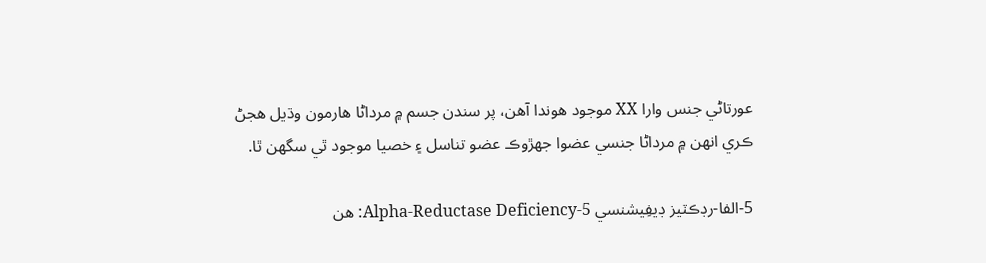عورتاڻي جنس وارا XX موجود هوندا آهن، پر سندن جسم ۾ مرداڻا هارمون وڌيل هجڻ ڪري انهن ۾ مرداڻا جنسي عضوا جهڙوڪ عضو تناسل ۽ خصيا موجود ٿي سگهن ٿا.

5-الفا-رڊڪٽيز ڊيفِيشنسي 5-Alpha-Reductase Deficiency: هن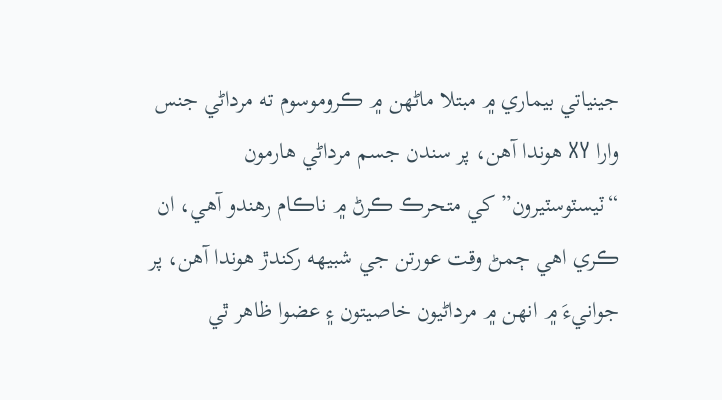جينياتي بيماري ۾ مبتلا ماڻهن ۾ ڪروموسوم ته مرداڻي جنس وارا XY هوندا آهن، پر سندن جسم مرداڻي هارمون “ٽيسٽوسٽيرون” کي متحرڪ ڪرڻ ۾ ناڪام رهندو آهي، ان ڪري اهي ڄمڻ وقت عورتن جي شبيهه رکندڙ هوندا آهن، پر جوانيءَ ۾ انهن ۾ مرداڻيون خاصيتون ۽ عضوا ظاهر ٿي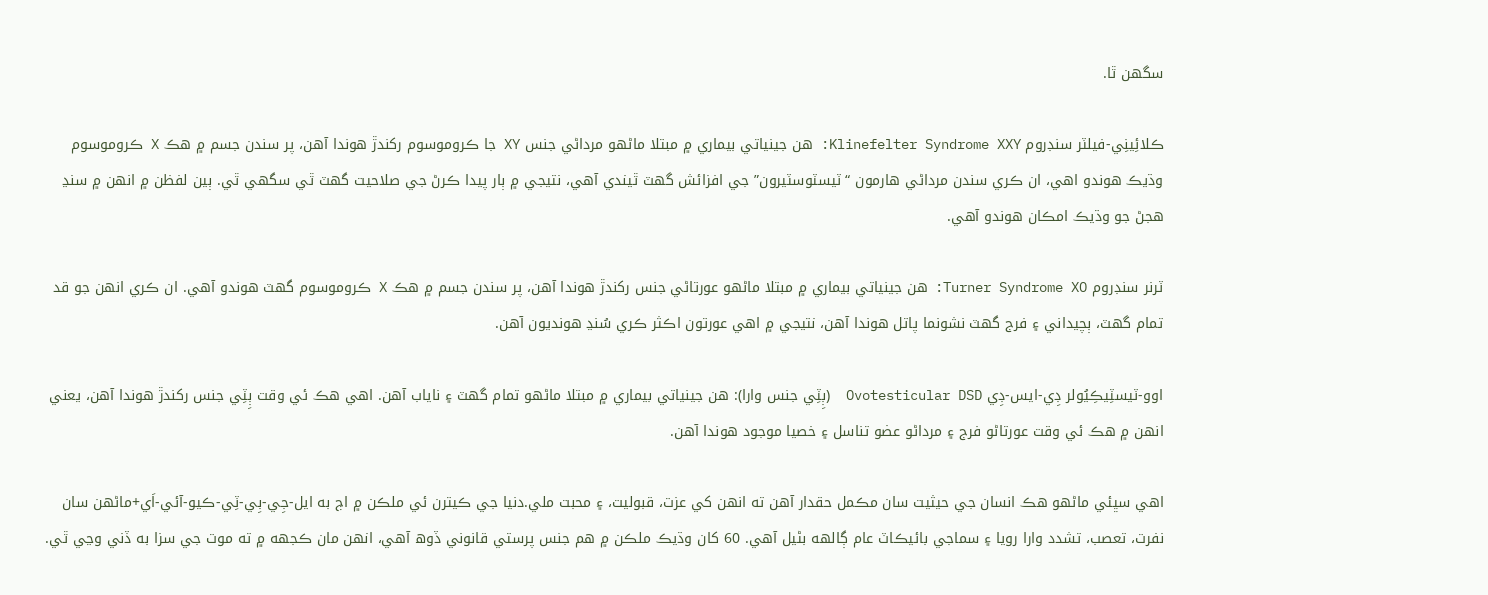سگهن ٿا.

ڪلائِينِي-فيلٽر سنڊروم Klinefelter Syndrome XXY: هن جينياتي بيماري ۾ مبتلا ماڻهو مرداڻي جنس XY جا ڪروموسوم رکندڙ هوندا آهن، پر سندن جسم ۾ هڪ X ڪروموسوم وڌيڪ هوندو اهي، ان ڪري سندن مرداڻي هارمون “ٽيسٽوسٽيرون” جي افزائش گهٽ ٿيندي آهي، نتيجي ۾ ٻار پيدا ڪرڻ جي صلاحيت گهٽ ٿي سگهي ٿي. ٻين لفظن ۾ انهن ۾ سنڍ هجڻ جو وڌيڪ امڪان هوندو آهي.

ٽرنر سنڊروم Turner Syndrome XO: هن جينياتي بيماري ۾ مبتلا ماڻهو عورتاڻي جنس رکندڙ هوندا آهن، پر سندن جسم ۾ هڪ X ڪروموسوم گهٽ هوندو آهي. ان ڪري انهن جو قد تمام گهٽ، ٻچيداني ۽ فرج گهٽ نشونما پاتل هوندا آهن، نتيجي ۾ اهي عورتون اڪثر ڪري سُنڍ هونديون آهن.

اوو-ٽيسٽِيڪِيُولر ڊِي-ايس-ڊِي Ovotesticular DSD  (ٻِٽِي جنس وارا): هن جينياتي بيماري ۾ مبتلا ماڻهو تمام گهٽ ۽ ناياب آهن. اهي هڪ ئي وقت ٻِٽِي جنس رکندڙ هوندا آهن، يعني انهن ۾ هڪ ئي وقت عورتاڻو فرج ۽ مرداڻو عضو تناسل ۽ خصيا موجود هوندا آهن.

اهي سڀئي ماڻهو هڪ انسان جي حيثيت سان مڪمل حقدار آهن ته انهن کي عزت، قبوليت، ۽ محبت ملي.دنيا جي ڪيترن ئي ملڪن ۾ اڄ به ايل-جِي-بِي-ٽِي-ڪيو-آئي-اَي+ماڻهن سان نفرت، تعصب، تشدد وارا رويا ۽ سماجي بائيڪاٽ عام ڳالهه بڻيل آهي. 60 کان وڌيڪ ملڪن ۾ هم جنس پرستي قانوني ڏوھ آهي، انهن مان ڪجهه ۾ ته موت جي سزا به ڏني وڃي ٿي.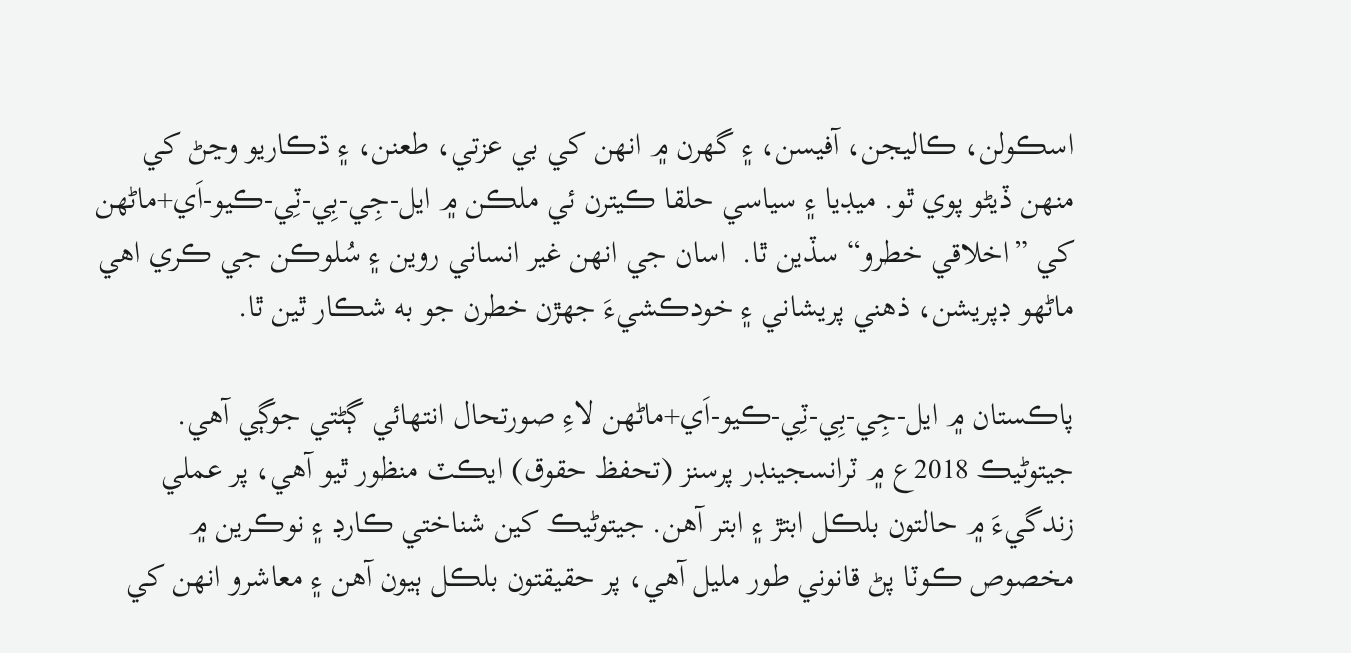اسڪولن، ڪاليجن، آفيسن، ۽ گهرن ۾ انهن کي بي عزتي، طعنن، ۽ ڌڪاريو وڃڻ کي منهن ڏيڻو پوي ٿو. ميڊيا ۽ سياسي حلقا ڪيترن ئي ملڪن ۾ ايل-جِي-بِي-ٽِي-ڪيو-اَي+ماڻهن کي ”اخلاقي خطرو“ سڏين ٿا.  اسان جي انهن غير انساني روين ۽ سُلوڪن جي ڪري اهي ماڻهو ڊپريشن، ذهني پريشاني ۽ خودڪشيءَ جهڙن خطرن جو به شڪار ٿين ٿا.

پاڪستان ۾ ايل-جِي-بِي-ٽِي-ڪيو-اَي+ماڻهن لاءِ صورتحال انتهائي ڳڻتي جوڳي آهي. جيتوڻيڪ 2018ع ۾ ٽرانسجينڊر پرسنز (تحفظ حقوق) ايڪٽ منظور ٿيو آهي، پر عملي زندگيءَ ۾ حالتون بلڪل ابتڙ ۽ ابتر آهن. جيتوڻيڪ کين شناختي ڪارڊ ۽ نوڪرين ۾ مخصوص ڪوٽا پڻ قانوني طور مليل آهي، پر حقيقتون بلڪل ٻيون آهن ۽ معاشرو انهن کي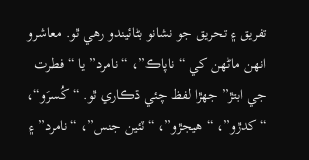تفريق ۽ تحريق جو نشانو بڻائيندو رهي ٿو. معاشرو انهن ماڻهن کي “ناپاڪ”، “نامرد” يا “فطرت جي ابتڙ” جهڙا لفظ چئي ڌڪاري ٿو. “کُسرَو“، “کدڙو”، “هيجڙو”، “ٽئين جنس”، “نامرد” ۽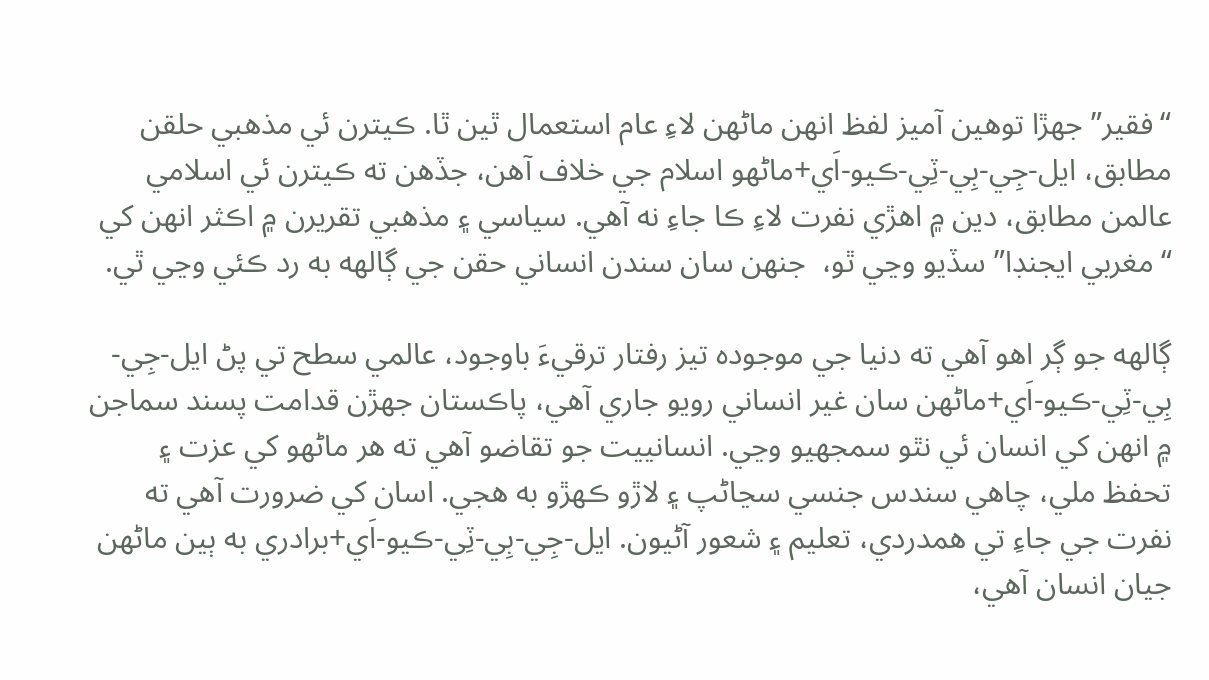“فقير” جهڙا توهين آميز لفظ انهن ماڻهن لاءِ عام استعمال ٿين ٿا. ڪيترن ئي مذهبي حلقن مطابق، ايل-جِي-بِي-ٽِي-ڪيو-اَي+ماڻهو اسلام جي خلاف آهن، جڏهن ته ڪيترن ئي اسلامي عالمن مطابق، دين ۾ اهڙي نفرت لاءِ ڪا جاءِ نه آهي. سياسي ۽ مذهبي تقريرن ۾ اڪثر انهن کي “مغربي ايجنڊا” سڏيو وڃي ٿو،  جنهن سان سندن انساني حقن جي ڳالهه به رد ڪئي وڃي ٿي.

ڳالهه جو ڳر اهو آهي ته دنيا جي موجوده تيز رفتار ترقيءَ باوجود، عالمي سطح تي پڻ ايل-جِي-بِي-ٽِي-ڪيو-اَي+ماڻهن سان غير انساني رويو جاري آهي، پاڪستان جهڙن قدامت پسند سماجن ۾ انهن کي انسان ئي نٿو سمجهيو وڃي. انسانييت جو تقاضو آهي ته هر ماڻهو کي عزت ۽ تحفظ ملي، چاهي سندس جنسي سڃاڻپ ۽ لاڙو ڪهڙو به هجي. اسان کي ضرورت آهي ته نفرت جي جاءِ تي همدردي، تعليم ۽ شعور آڻيون. ايل-جِي-بِي-ٽِي-ڪيو-اَي+برادري به ٻين ماڻهن جيان انسان آهي،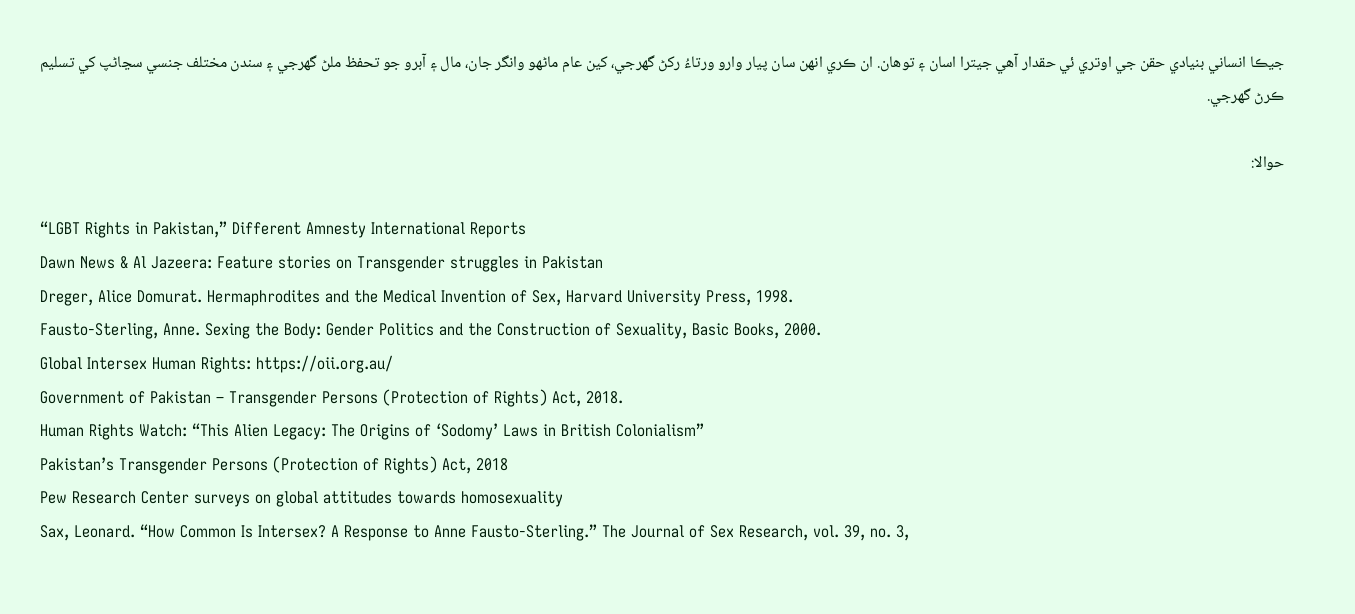جيڪا انساني بنيادي حقن جي اوتري ئي حقدار آهي جيترا اسان ۽ توهان. ان ڪري انهن سان پيار وارو ورتاءُ رکڻ گهرجي، کين عام ماڻهو وانگر جان، مال ۽ آبرو جو تحفظ ملڻ گهرجي ۽ سندن مختلف جنسي سڃاڻپ کي تسليم ڪرڻ گهرجي.

حوالا:

“LGBT Rights in Pakistan,” Different Amnesty International Reports
Dawn News & Al Jazeera: Feature stories on Transgender struggles in Pakistan
Dreger, Alice Domurat. Hermaphrodites and the Medical Invention of Sex, Harvard University Press, 1998.
Fausto-Sterling, Anne. Sexing the Body: Gender Politics and the Construction of Sexuality, Basic Books, 2000.
Global Intersex Human Rights: https://oii.org.au/
Government of Pakistan – Transgender Persons (Protection of Rights) Act, 2018.
Human Rights Watch: “This Alien Legacy: The Origins of ‘Sodomy’ Laws in British Colonialism”
Pakistan’s Transgender Persons (Protection of Rights) Act, 2018
Pew Research Center surveys on global attitudes towards homosexuality
Sax, Leonard. “How Common Is Intersex? A Response to Anne Fausto-Sterling.” The Journal of Sex Research, vol. 39, no. 3,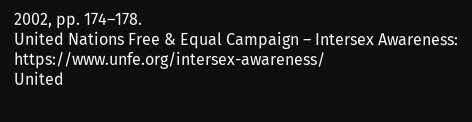2002, pp. 174–178.
United Nations Free & Equal Campaign – Intersex Awareness: https://www.unfe.org/intersex-awareness/
United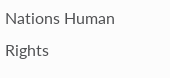Nations Human Rights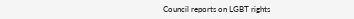Council reports on LGBT rights